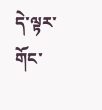དེ་ལྟར་གོང་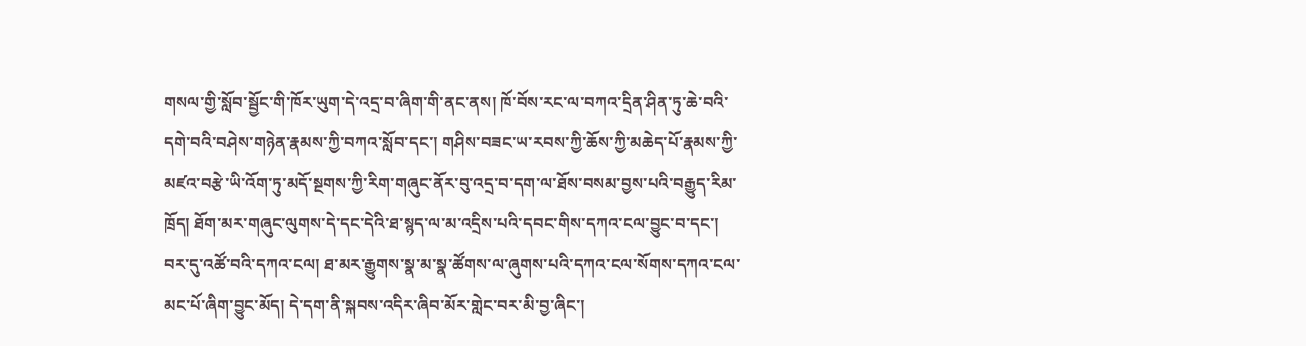གསལ་གྱི་སློབ་སྦྱོང་གི་ཁོར་ཡུག་དེ་འདྲ་བ་ཞིག་གི་ནང་ནས། ཁོ་བོས་རང་ལ་བཀའ་དྲིན་ཤིན་ཏུ་ཆེ་བའི་དགེ་བའི་བཤེས་གཉེན་རྣམས་ཀྱི་བཀའ་སློབ་དང་། གཤིས་བཟང་ཡ་རབས་ཀྱི་ཆོས་ཀྱི་མཆེད་པོ་རྣམས་ཀྱི་མཛའ་བརྩེ་ཡི་འོག་ཏུ་མདོ་སྔགས་ཀྱི་རིག་གཞུང་ནོར་བུ་འདྲ་བ་དག་ལ་ཐོས་བསམ་བྱས་པའི་བརྒྱུད་རིམ་ཁྲོད། ཐོག་མར་གཞུང་ལུགས་དེ་དང་དེའི་ཐ་སྙད་ལ་མ་འདྲིས་པའི་དབང་གིས་དཀའ་ངལ་བྱུང་བ་དང་། བར་དུ་འཚོ་བའི་དཀའ་ངལ། ཐ་མར་རྒྱུགས་སྣ་མ་སྣ་ཚོགས་ལ་ཞུགས་པའི་དཀའ་ངལ་སོགས་དཀའ་ངལ་མང་པོ་ཞིག་བྱུང་མོད། དེ་དག་ནི་སྐབས་འདིར་ཞིབ་མོར་གླེང་བར་མི་བྱ་ཞིང་།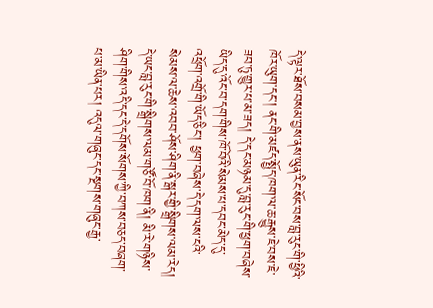དེ་ལྟར་ཐོས་བསམ་བྱས་ནས་ཡུན་རིང་སོང་བས་བླ་རུང་གི་ཕྱིའི་ཁོར་ཡུག་དང་། ནང་གི་མཛད་སྤྱོད་ཁག་ལ་ཆ་རྒྱུས་ཇེ་བས་ཇེ་ཟབ་ཏུ་གྱུར་པ་མ་ཟད། དེ་དང་མཉམ་དུ་བླ་རུང་གི་ཕྱག་བཞེས་ཡིད་དུ་འོང་བ་དག་གིས་ཁོ་བོའི་སེམས་པ་དབང་མེད་དུ་འཕྲོག་འགྲོ་གི་ཡོད་ཅིང་། ཕྱག་བཞེས་དེ་དག་ལས་ངའི་སེམས་ལ་ཆེས་འབབ་ཤོས་ཤིག་ནི་སྒར་གྱི་སྒྲིགས་ལམ་རེད། དེ་ཡང་བླ་རུང་གི་སྒྲིགས་ལམ་གཙོ་བོ་ཁག་ནི། མི་རེ་གཉིས་ཤིག་གིས་འདི་དང་དེ་དགོས་སོགས་ཀྱི་བཀས་བཅད་བཞག་པ་མ་ཡིན་པར། འདུལ་གཞུང་དང་སྔགས་གཞུང་རྒྱ་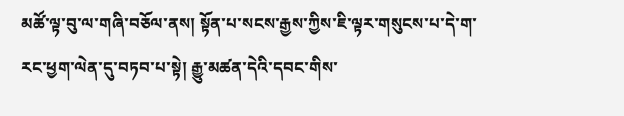མཚོ་ལྟ་བུ་ལ་གཞི་བཅོལ་ནས། སྟོན་པ་སངས་རྒྱས་ཀྱིས་ཇི་ལྟར་གསུངས་པ་དེ་ག་རང་ཕྱག་ལེན་དུ་བཏབ་པ་སྟེ། རྒྱུ་མཚན་དེའི་དབང་གིས་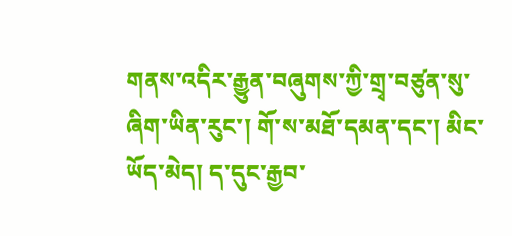གནས་འདིར་རྒྱུན་བཞུགས་ཀྱི་གྲྭ་བཙུན་སུ་ཞིག་ཡིན་རུང་། གོ་ས་མཐོ་དམན་དང་། མིང་ཡོད་མེད། ད་དུང་རྒྱབ་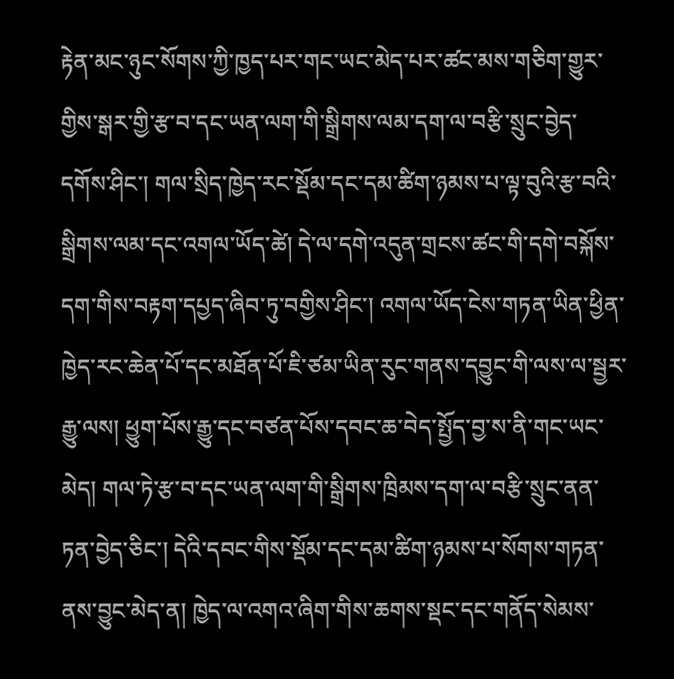རྟེན་མང་ཉུང་སོགས་ཀྱི་ཁྱད་པར་གང་ཡང་མེད་པར་ཚང་མས་གཅིག་གྱུར་གྱིས་སྒར་གྱི་རྩ་བ་དང་ཡན་ལག་གི་སྒྲིགས་ལམ་དག་ལ་བརྩི་སྲུང་བྱེད་དགོས་ཤིང་། གལ་སྲིད་ཁྱེད་རང་སྡོམ་དང་དམ་ཚིག་ཉམས་པ་ལྟ་བུའི་རྩ་བའི་སྒྲིགས་ལམ་དང་འགལ་ཡོད་ཚེ། དེ་ལ་དགེ་འདུན་གྲངས་ཚང་གི་དགེ་བསྐོས་དག་གིས་བརྟག་དཔྱད་ཞིབ་ཏུ་བགྱིས་ཤིང་། འགལ་ཡོད་ངེས་གཏན་ཡིན་ཕྱིན་ཁྱེད་རང་ཆེན་པོ་དང་མཐོན་པོ་ཇི་ཙམ་ཡིན་རུང་གནས་དབྱུང་གི་ལས་ལ་སྦྱར་རྒྱུ་ལས། ཕྱུག་པོས་རྒྱུ་དང་བཙན་པོས་དབང་ཆ་བེད་སྤྱོད་བྱ་ས་ནི་གང་ཡང་མེད། གལ་ཏེ་རྩ་བ་དང་ཡན་ལག་གི་སྒྲིགས་ཁྲིམས་དག་ལ་བརྩི་སྲུང་ནན་ཏན་བྱེད་ཅིང་། དེའི་དབང་གིས་སྡོམ་དང་དམ་ཚིག་ཉམས་པ་སོགས་གཏན་ནས་བྱུང་མེད་ན། ཁྱེད་ལ་འགའ་ཞིག་གིས་ཆགས་སྡང་དང་གནོད་སེམས་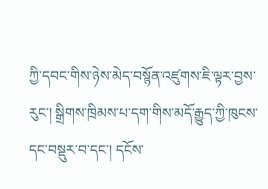ཀྱི་དབང་གིས་ཉེས་མེད་བསྙོན་འཛུགས་ཇི་ལྟར་བྱས་རུང་། སྒྲིགས་ཁྲིམས་པ་དག་གིས་མདོ་རྒྱུད་ཀྱི་ཁུངས་དང་བསྡུར་བ་དང་། དངོས་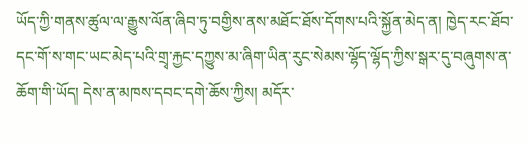ཡོད་ཀྱི་གནས་ཚུལ་ལ་རྒྱུས་ལོན་ཞིབ་ཏུ་བགྱིས་ནས་མཐོང་ཐོས་དོགས་པའི་སྐྱོན་མེད་ན། ཁྱེད་རང་ཐོབ་དང་གོ་ས་གང་ཡང་མེད་པའི་གྲྭ་རྐྱང་དཀྱུས་མ་ཞིག་ཡིན་རུང་སེམས་ལྷོད་ལྷོད་ཀྱིས་སྒར་དུ་བཞུགས་ན་ཆོག་གི་ཡོད། དེས་ན་མཁས་དབང་དགེ་ཆོས་ཀྱིས། མདོར་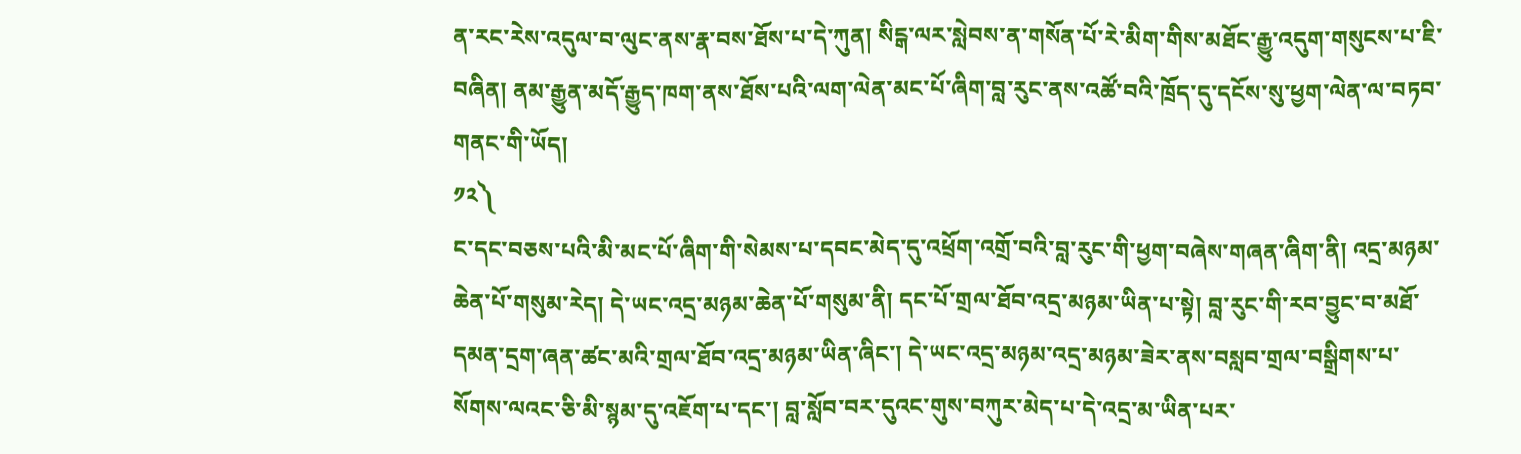ན་རང་རེས་འདུལ་བ་ལུང་ནས་རྣ་བས་ཐོས་པ་དེ་ཀུན། སིངྒ་ལར་སླེབས་ན་གསོན་པོ་རེ་མིག་གིས་མཐོང་རྒྱུ་འདུག་གསུངས་པ་ཇི་བཞིན། ནམ་རྒྱུན་མདོ་རྒྱུད་ཁག་ནས་ཐོས་པའི་ལག་ལེན་མང་པོ་ཞིག་བླ་རུང་ནས་འཚོ་བའི་ཁྲོད་དུ་དངོས་སུ་ཕྱག་ལེན་ལ་བཏབ་གནང་གི་ཡོད།
༡༢༽
ང་དང་བཅས་པའི་མི་མང་པོ་ཞིག་གི་སེམས་པ་དབང་མེད་དུ་འཕྲོག་འགྲོ་བའི་བླ་རུང་གི་ཕྱག་བཞེས་གཞན་ཞིག་ནི། འདྲ་མཉམ་ཆེན་པོ་གསུམ་རེད། དེ་ཡང་འདྲ་མཉམ་ཆེན་པོ་གསུམ་ནི། དང་པོ་གྲལ་ཐོབ་འདྲ་མཉམ་ཡིན་པ་སྟེ། བླ་རུང་གི་རབ་བྱུང་བ་མཐོ་དམན་དྲག་ཞན་ཚང་མའི་གྲལ་ཐོབ་འདྲ་མཉམ་ཡིན་ཞིང་། དེ་ཡང་འདྲ་མཉམ་འདྲ་མཉམ་ཟེར་ནས་བསླབ་གྲལ་བསྒྲིགས་པ་སོགས་ལའང་ཅི་མི་སྙམ་དུ་འཇོག་པ་དང་། བླ་སློབ་བར་དུའང་གུས་བཀུར་མེད་པ་དེ་འདྲ་མ་ཡིན་པར་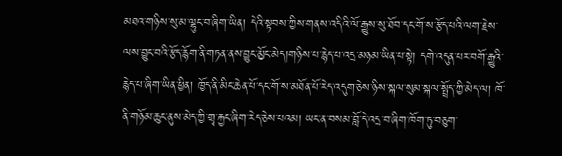མཐའ་གཉིས་སུ་མ་ལྷུང་བ་ཞིག་ཡིན། དེའི་སྟབས་ཀྱིས་གནས་འདིའི་ལོ་རྒྱུས་སུ་ཐོབ་དང་གོ་ས་རྩོད་པའི་ལག་རྗེས་ལས་བྱུང་བའི་རྩོད་རྙོག་ནི་གཏན་ནས་བྱུང་མྱོང་མེད།གཉིས་པ་རྙེད་པ་འདྲ་མཉམ་ཡིན་པ་སྟེ། དགེ་འདུན་པར་བགོ་རྒྱུའི་རྙེད་པ་ཞིག་ཡིན་ཕྱིན། ཁྱོད་ནི་མིང་ཆེན་པོ་དང་གོ་ས་མཐོན་པོ་རེད་འདུག་ཅེས་ཉིས་སྐལ་སུམ་སྐལ་སྤྲོད་ཀྱི་མེད་ལ། ཁོ་ནི་གཉོམ་ཆུང་ནུས་མེད་ཀྱི་གྲྭ་རྐྱང་ཞིག་རེད་ཅེས་པའམ། ཡང་ན་བསམ་བློ་དེ་འདྲ་བ་ཞིག་ཁོག་ཏུ་བཅུག་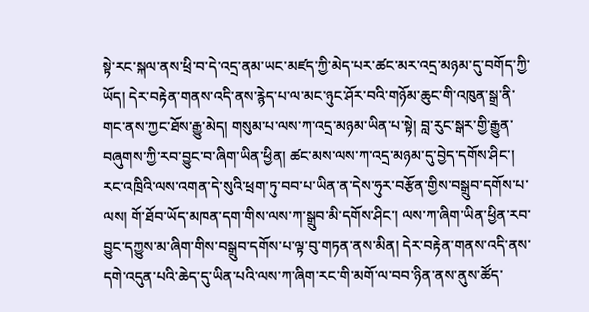སྟེ་རང་སྐལ་ནས་ཕྲི་བ་དེ་འདྲ་ནམ་ཡང་མཛད་ཀྱི་མེད་པར་ཚང་མར་འདྲ་མཉམ་དུ་བགོད་ཀྱི་ཡོད། དེར་བརྟེན་གནས་འདི་ནས་རྙེད་པ་ལ་མང་ཉུང་ཤོར་བའི་གཉོམ་ཆུང་གི་འཁུན་སྒྲ་ནི་གང་ནས་ཀྱང་ཐོས་རྒྱུ་མེད། གསུམ་པ་ལས་ཀ་འདྲ་མཉམ་ཡིན་པ་སྟེ། བླ་རུང་སྒར་གྱི་རྒྱུན་བཞུགས་ཀྱི་རབ་བྱུང་བ་ཞིག་ཡིན་ཕྱིན། ཚང་མས་ལས་ཀ་འདྲ་མཉམ་དུ་བྱེད་དགོས་ཤིང་། རང་འཁྲིའི་ལས་འགན་དེ་སུའི་ཕྲག་ཏུ་བབ་པ་ཡིན་ན་དེས་ཧུར་བརྩོན་གྱིས་བསྒྲུབ་དགོས་པ་ལས། གོ་ཐོབ་ཡོད་མཁན་དག་གིས་ལས་ཀ་སྒྲུབ་མི་དགོས་ཤིང་། ལས་ཀ་ཞིག་ཡིན་ཕྱིན་རབ་བྱུང་དཀྱུས་མ་ཞིག་གིས་བསྒྲུབ་དགོས་པ་ལྟ་བུ་གཏན་ནས་མིན། དེར་བརྟེན་གནས་འདི་ནས་དགེ་འདུན་པའི་ཆེད་དུ་ཡིན་པའི་ལས་ཀ་ཞིག་རང་གི་མགོ་ལ་བབ་ཉིན་ནས་ནུས་ཚོད་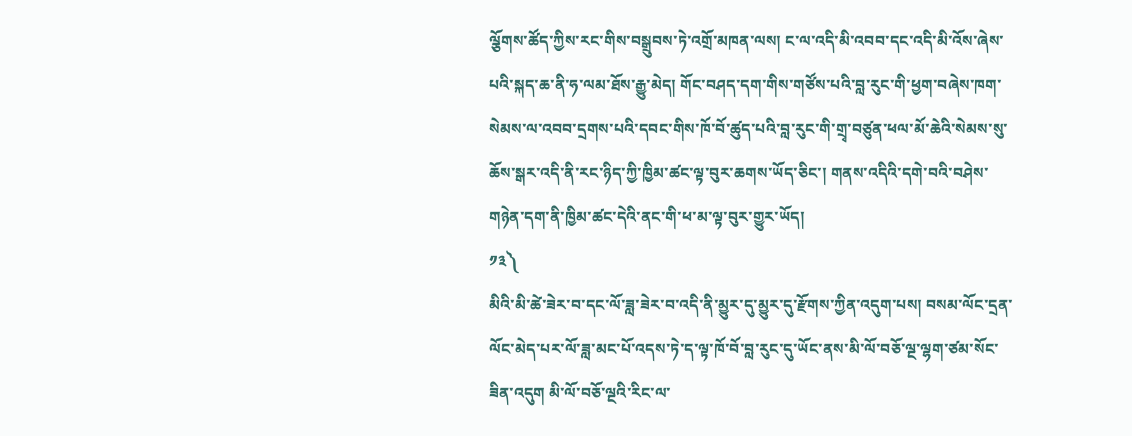ལྕོགས་ཚོད་ཀྱིས་རང་གིས་བསྒྲུབས་ཏེ་འགྲོ་མཁན་ལས། ང་ལ་འདི་མི་འབབ་དང་འདི་མི་འོས་ཞེས་པའི་སྐད་ཆ་ནི་ཧ་ལམ་ཐོས་རྒྱུ་མེད། གོང་བཤད་དག་གིས་གཙོས་པའི་བླ་རུང་གི་ཕྱག་བཞེས་ཁག་སེམས་ལ་འབབ་དྲགས་པའི་དབང་གིས་ཁོ་བོ་ཚུད་པའི་བླ་རུང་གི་གྲྭ་བཙུན་ཕལ་མོ་ཆེའི་སེམས་སུ་ཆོས་སྒར་འདི་ནི་རང་ཉིད་ཀྱི་ཁྱིམ་ཚང་ལྟ་བུར་ཆགས་ཡོད་ཅིང་། གནས་འདིའི་དགེ་བའི་བཤེས་གཉེན་དག་ནི་ཁྱིམ་ཚང་དེའི་ནང་གི་ཕ་མ་ལྟ་བུར་གྱུར་ཡོད།
༡༣༽
མིའི་མི་ཚེ་ཟེར་བ་དང་ལོ་ཟླ་ཟེར་བ་འདི་ནི་མྱུར་དུ་མྱུར་དུ་རྫོགས་ཀྱིན་འདུག་པས། བསམ་ལོང་དྲན་ལོང་མེད་པར་ལོ་ཟླ་མང་པོ་འདས་ཏེ་ད་ལྟ་ཁོ་བོ་བླ་རུང་དུ་ཡོང་ནས་མི་ལོ་བཅོ་ལྔ་ལྷག་ཙམ་སོང་ཟིན་འདུག མི་ལོ་བཅོ་ལྔའི་རིང་ལ་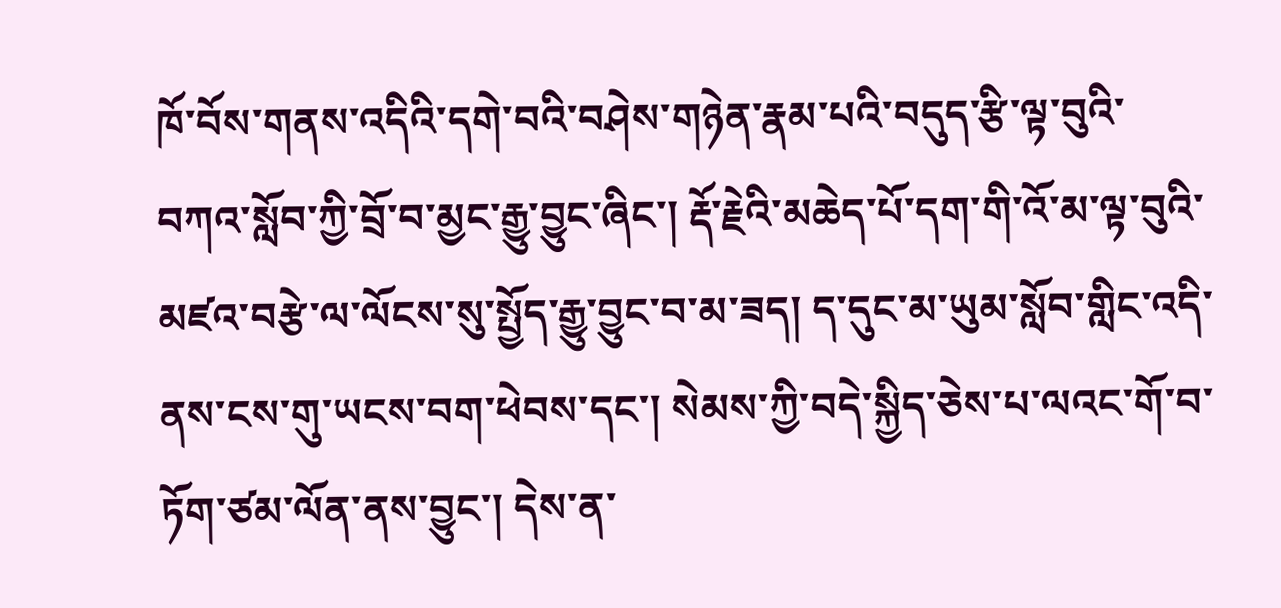ཁོ་བོས་གནས་འདིའི་དགེ་བའི་བཤེས་གཉེན་རྣམ་པའི་བདུད་རྩི་ལྟ་བུའི་བཀའ་སློབ་ཀྱི་བྲོ་བ་མྱང་རྒྱུ་བྱུང་ཞིང་། རྡོ་རྗེའི་མཆེད་པོ་དག་གི་འོ་མ་ལྟ་བུའི་མཛའ་བརྩེ་ལ་ལོངས་སུ་སྤྱོད་རྒྱུ་བྱུང་བ་མ་ཟད། ད་དུང་མ་ཡུམ་སློབ་གླིང་འདི་ནས་ངས་གུ་ཡངས་བག་ཕེབས་དང་། སེམས་ཀྱི་བདེ་སྐྱིད་ཅེས་པ་ལའང་གོ་བ་ཏོག་ཙམ་ལོན་ནས་བྱུང་། དེས་ན་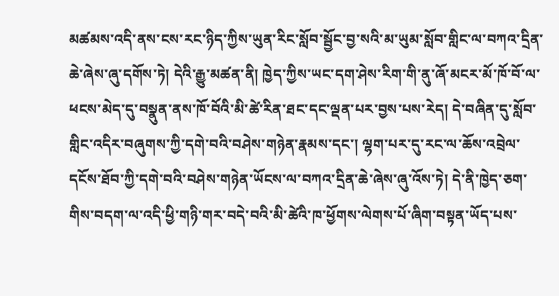མཚམས་འདི་ནས་ངས་རང་ཉིད་ཀྱིས་ཡུན་རིང་སློབ་སྦྱོང་བྱ་སའི་མ་ཡུམ་སློབ་གླིང་ལ་བཀའ་དྲིན་ཆེ་ཞེས་ཞུ་དགོས་ཏེ། དེའི་རྒྱུ་མཚན་ནི། ཁྱེད་ཀྱིས་ཡང་དག་ཤེས་རིག་གི་ནུ་ཞོ་མངར་མོ་ཁོ་བོ་ལ་ཕངས་མེད་དུ་བསྣུན་ནས་ཁོ་བོའི་མི་ཚེ་རིན་ཐང་དང་ལྡན་པར་བྱས་པས་རེད། དེ་བཞིན་དུ་སློབ་གླིང་འདིར་བཞུགས་ཀྱི་དགེ་བའི་བཤེས་གཉེན་རྣམས་དང་། ལྷག་པར་དུ་རང་ལ་ཆོས་འབྲེལ་དངོས་ཐོབ་ཀྱི་དགེ་བའི་བཤེས་གཉེན་ཡོངས་ལ་བཀའ་དྲིན་ཆེ་ཞེས་ཞུ་འོས་ཏེ། དེ་ནི་ཁྱེད་ཅག་གིས་བདག་ལ་འདི་ཕྱི་གཉི་གར་བདེ་བའི་མི་ཚེའི་ཁ་ཕྱོགས་ལེགས་པོ་ཞིག་བསྟན་ཡོད་པས་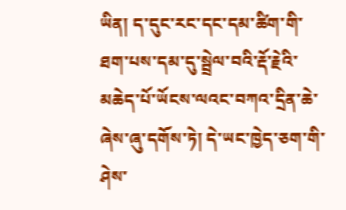ཡིན། ད་དུང་རང་དང་དམ་ཚིག་གི་ཐག་པས་དམ་དུ་སྦྲེལ་བའི་རྡོ་རྗེའི་མཆེད་པོ་ཡོངས་ལའང་བཀའ་དྲིན་ཆེ་ཞེས་ཞུ་དགོས་ཏེ། དེ་ཡང་ཁྱེད་ཅག་གི་ཤེས་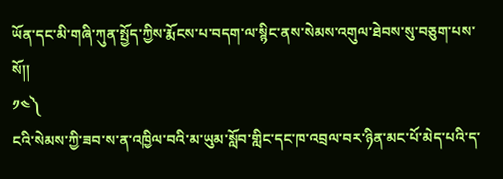ཡོན་དང་མི་གཞི་ཀུན་སྤྱོད་ཀྱིས་རྨོངས་པ་བདག་ལ་སྙིང་ནས་སེམས་འགུལ་ཐེབས་སུ་བཅུག་པས་སོ།།
༡༤༽
ངའི་སེམས་ཀྱི་ཟབ་ས་ན་འཁྱིལ་བའི་མ་ཡུམ་སློབ་གླིང་དང་ཁ་འབྲལ་བར་ཉིན་མང་པོ་མེད་པའི་ད་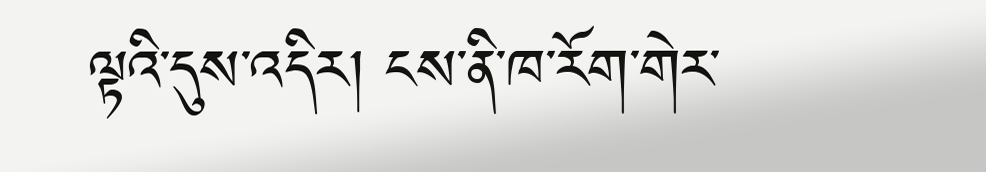ལྟའི་དུས་འདིར། ངས་ནི་ཁ་རོག་གེར་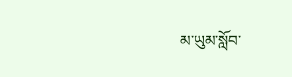མ་ཡུམ་སློབ་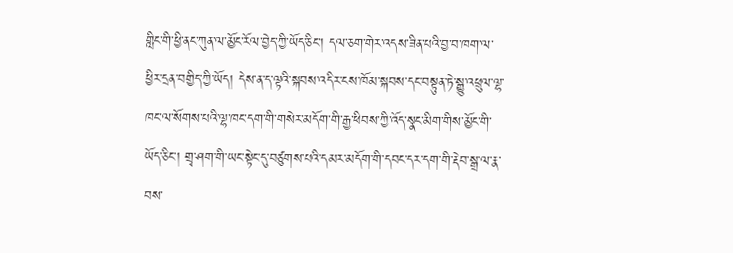གླིང་གི་ཕྱི་ནང་ཀུན་ལ་མྱོང་རོལ་བྱེད་ཀྱི་ཡོད་ཅིང་། དལ་ཅག་གེར་འདས་ཟིན་པའི་བྱ་བ་ཁག་ལ་ཕྱིར་དྲན་བགྱིད་ཀྱི་ཡོད། དེས་ན་ད་ལྟའི་སྐབས་འདིར་ངས་ཁོམ་སྐབས་དང་བསྟུན་ཏེ་སྒྱུ་འཕྲུལ་ལྷ་ཁང་ལ་སོགས་པའི་ལྷ་ཁང་དག་གི་གསེར་མདོག་གི་རྒྱ་ཕིབས་ཀྱི་འོད་སྣང་མིག་གིས་མྱོང་གི་ཡོད་ཅིང་། གྲྭ་ཤག་གི་ཡང་སྟེང་དུ་བཙུགས་པའི་དམར་མདོག་གི་དབང་དར་དག་གི་རྡེབ་སྒྲ་ལ་རྣ་བས་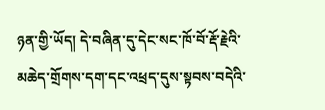ཉན་གྱི་ཡོད། དེ་བཞིན་དུ་དེང་སང་ཁོ་བོ་རྡོ་རྗེའི་མཆེད་གྲོགས་དག་དང་འཕྲད་དུས་སྟབས་བདེའི་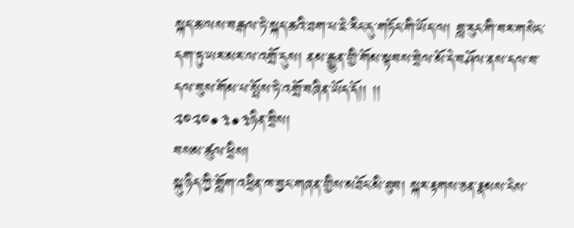སྐད་ཆ་ལས་བརྒལ་ཏེ་སྐད་ཆའི་ཐག་པ་ཇེ་རིང་དུ་གཏོང་གི་ཡོད་ལ། བླ་རུང་གི་བར་གསེང་དག་ཏུ་ཡར་མར་ལ་འགྲོ་དུས། ནམ་རྒྱུན་གྱི་གོམ་སྟབས་བྲེལ་མོ་དེ་བཤོལ་ནས་དལ་བ་དལ་བུས་གོམ་པ་སྤོས་ཏེ་འགྲོ་བཞིན་ཡོད་དོ།། །།
༢༠༢༠•༣•༣ཉིན་བྲིས།
བསམ་ཚུལ་ཕྲིས།
སྐུ་ཉིད་ཀྱི་གློག་འཕྲིན་ཁ་བྱང་གཞན་གྱིས་མཐོང་མི་ཐུབ། སྐར་རྟགས་ཅན་རྣམས་ངེས་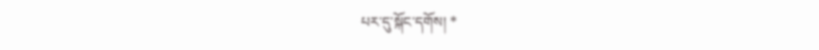པར་དུ་སྐོང་དགོས། *